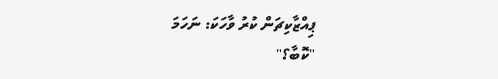ޕިއްޒާކިޗަން ކުރު ވާހަކަ: ނަހަމަ
"ކޮބާ؟"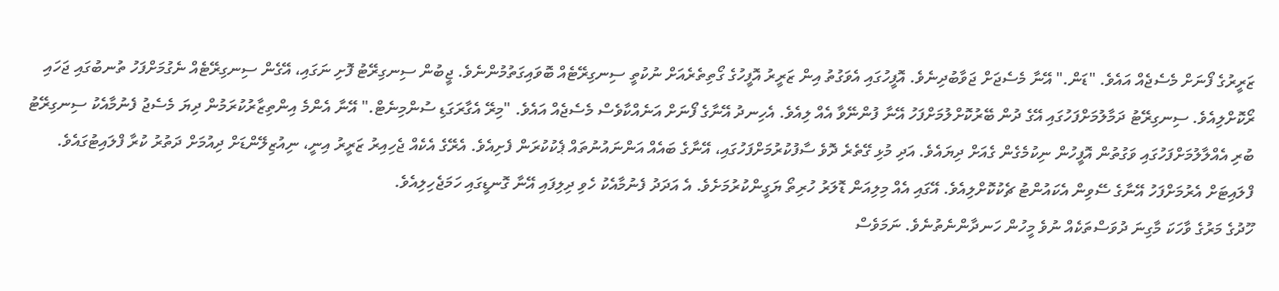ޒަރީރުގެ ފޯނަށް މެސެޖެއް އައެވެ. "ޑަން." އޭނާ މެސެޖަށް ޖަވާބުދިނެވެ. އޮފީހުގައި އެވަގުތު އިން ޒަރީރު އޮފީހުގެ ގޯތިތެރެއަށް ނުކުތީ ސިނގިރޭޓެއް ބޮވައިގަތުމުންނެވެ. ޖީބުން ސިނގިރޭޓު ފޮށި ނަގައި، އޭގެން ސިނގިރޭޓެއް ނެގުމަށްފަހު ތުނބުގައި ޖަހައި ރޯކޮށްލިއެވެ. ސިނގިރޭޓު ދަމާލުމަށްފަހުގައި އޭގެ ދުން ބޭރުކޮށްލުމަށްފަހު އޭނާ ފުންނޭވާ އެއް ލިއެވެ. އެހިނދު އޭނާގެ ފޯނަށް އަނެއްކާވެސް މެސެޖެއް އައެވެ. "މިރޭ އެގާރަގަޑި ސުންމިނެޓް." އޭނާ އެންމެ އިންތިޒާރުކުރަމުން ދިޔަ މެސެޖު ފެނުމާއެކު ސިނގިރޭޓު ބުރި އެއްލާލުމަށްފަހުގައި ވަގުތުން އޮފީހުން ނިކުމެގެން ގެއަށް ދިޔައެވެ. އަދި މުޅި ގޭތެރެ ދޮވެ ސާފުކުރުމަށްފަހުގައި، އޭނާގެ ބައެއް އަންނައުނުތައް ޕެކުކުރަން ފެށިއެވެ. އެރޭގެ އެކެއް ޖެހިއިރު ޒަރީރު އިނީ، ނިއުޒިލޭންޑަށް ދިއުމަށް ދަތުރު ކުރާ ފްލައިޓުގައެވެ. ފްލައިޓަށް އެރުމަށްފަހު އޭނާގެ ސޭވިން އެކައުންޓު ޗެކުކޮށްލިއެވެ. އޭގައި އެއް މިލިއަން ޑޮލަރު ހުރިތޯ ޔަގީންކުރުމަށެވެ. އެ އަދަދު ފެނުމާއެކު ހެވި ދިލިފައި އޭނާ ގޮނޑީގައި ހަމަޖެހިލިއެވެ.
ހޫދުގެ މަރުގެ ވާހަކަ މާގިނަ ދުވަސްތަކެއް ނުވެ މީހުން ހަނދާންނެތުނެވެ. ނަމަވެސް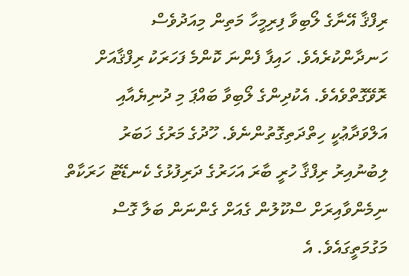ރިފްޤާ އޭނާގެ ލޯބިވާ ފިރިމީހާ މަތިން މިއަދުވެސް ހަނދާންކުރެއެވެ. ހައިފާ ފެންނަ ކޮންމެ ފަހަރަކު ރިފްޤާއަށް ރޮވޭގޮތްވެއެވެ. އެކުދިންގެ ލޯބިވާ ބައްޕަ މި ދުނިޔެއާއި އަލްވަދާޢުކީ ހިތްދަތިގޮތުންނެވެ. ހޫދުގެ މަރުގެ ޚަބަރު ލިބުނުއިރު ރިފްޤާ ހުރީ ބާރަ އަހަރުގެ ދަރިފުޅުގެ ކެނޑޭޓު ހަރަކާތް ނިމެންވާއިރަށް ސްކޫލުން ގެއަށް ގެންނަން ބަލާ ގޮސް މަގުމަތީގައެވެ. އެ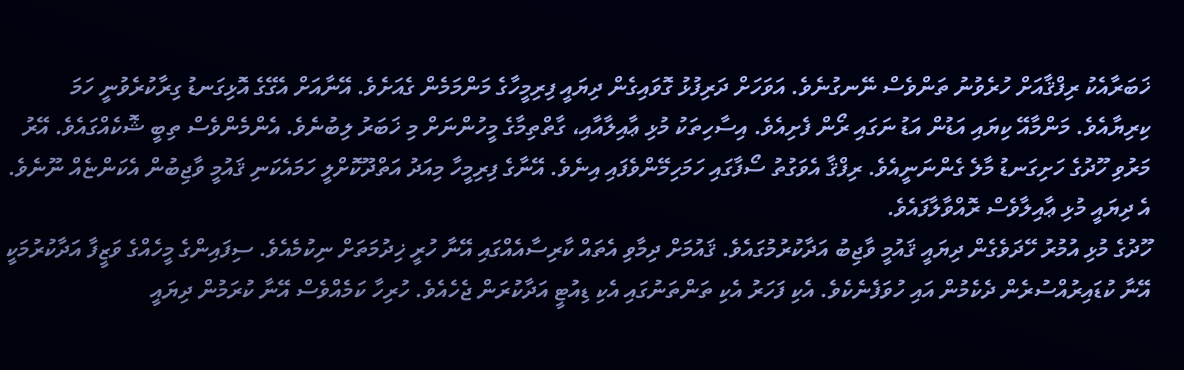ޚަބަރާއެކު ރިފްޤާއަށް ހުރެވުނު ތަންވެސް ނޭނގުނެވެ. އަވަހަށް ދަރިފުޅު ގޮވައިގެން ދިޔައީ ފިރިމީހާގެ މަންމަމެން ގެއަށެވެ. އޭނާއަށް އެގޭގެ އޮޅިގަނޑު ގިރާކުރެވުނީ ހަމަ ކިރިޔާއެވެ. މަންމާއޭ ކިޔައި އަޑުން އަޑު ނަގައި ރޯން ފެށިއެވެ. އިސާހިތަކު މުޅި ޢާއިލާއާއި، ގާތްތިމާގެ މީހުންނަށް މި ޚަބަރު ލިބުނެވެ. އެންމެންވެސް ތިބީ ޝޮކެއްގައެވެ. އޭރު މަރުވި ހޫދުގެ ހަށިގަނޑު މާލެ ގެންނަނީއެވެ. ރިފްޤާ އެވަގުތު ސޯފާގައި ހަމަހިމޭންވެފައި އިނެވެ. އޭނާގެ ފިރިމީހާ މިއަދު އަތްދޫކޮށްލީ ހަމައެކަނި ޤައުމީ ވާޖިބުން އެކަންޏެއް ނޫނެވެ. އެ ދިޔައީ މުޅި ޢާއިލާވެސް ރޮއްވާލާފައެވެ.
ހޫދުގެ މުޅި އުމުރު ހޭދަވެގެން ދިޔައީ ޤައުމީ ވާޖިބު އަދާކުރުމުގައެވެ. ޤައުމަށް ދިމާވި އެތައް ކާރިސާއެއްގައި އޭނާ ހުރީ ޚިދުމަތަށް ނިކުމެއެވެ. ސިފައިންގެ މީހެއްގެ ވަޒީފާ އަދާކުރުމަކީ އޭނާ ކުޑައިރުއްސުރެން ދެކެމުން އައި ހުވަފެނެކެވެ. އެކި ފަހަރު އެކި ތަންތަނުގައި އެކި ޑިއުޓީ އަދާކުރަން ޖެހެއެވެ. ހުރިހާ ކަމެއްވެސް އޭނާ ކުރަމުން ދިޔައީ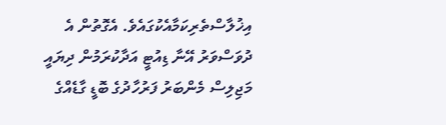އިޚުލާސްތެރިކަމާއެކުގައެވެ. އެގޮތުން އެ ދުވަސްވަރު އޭނާ ޑިއުޓީ އަދާކުރަމުން ދިޔައީ މަޖިލިސް މެންބަރު ފަރުހާދުގެ ބޮޑީ ގާޑެއްގެ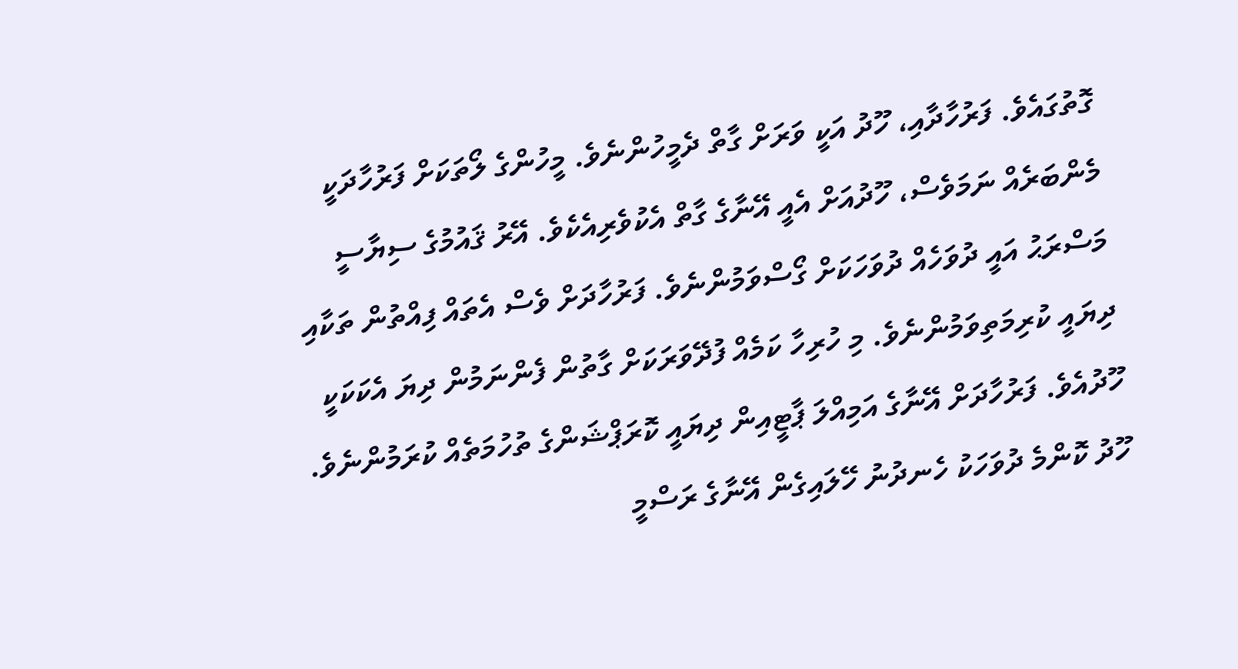ގޮތުގައެވެ. ފަރުހާދާއި، ހޫދު އަކީ ވަރަށް ގާތް ދެމީހުންނެވެ. މީހުންގެ ލޯތަކަށް ފަރުހާދަކީ މެންބަރެއް ނަމަވެސް، ހޫދުއަށް އެއީ އޭނާގެ ގާތް އެކުވެރިއެކެވެ. އޭރު ޤައުމުގެ ސިޔާސީ މަސްރަޙު އައީ ދުވަހެއް ދުވަހަކަށް ގޯސްވަމުންނެވެ. ފަރުހާދަށް ވެސް އެތައް ފިއްތުން ތަކާއި ދިޔައީ ކުރިމަތިވަމުންނެވެ. މި ހުރިހާ ކަމެއް ފުދޭވަރަކަށް ގާތުން ފެންނަމުން ދިޔަ އެކަކަކީ ހޫދުއެވެ. ފަރުހާދަށް އޭނާގެ އަމިއްލަ ޕާޓީއިން ދިޔައީ ކޮރަޕްޝަންގެ ތުހުމަތެއް ކުރަމުންނެވެ.
ހޫދު ކޮންމެ ދުވަހަކު ހެނދުނު ހޭލައިގެން އޭނާގެ ރަސްމީ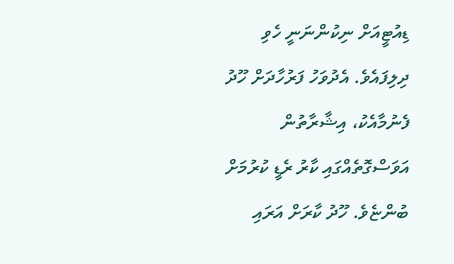ޑިއުޓީއަށް ނިކުންނަނީ ހެވި ދިލިފައެވެ. އެދުވަހު ފަރުހާދަށް ހޫދު ފެނުމާއެކު، އިޝާރާތުން އަވަސްގޮތެއްގައި ކާރު ރެޑީ ކުރުމަށް ބުންޏެވެ. ހޫދު ކާރަށް އަރައި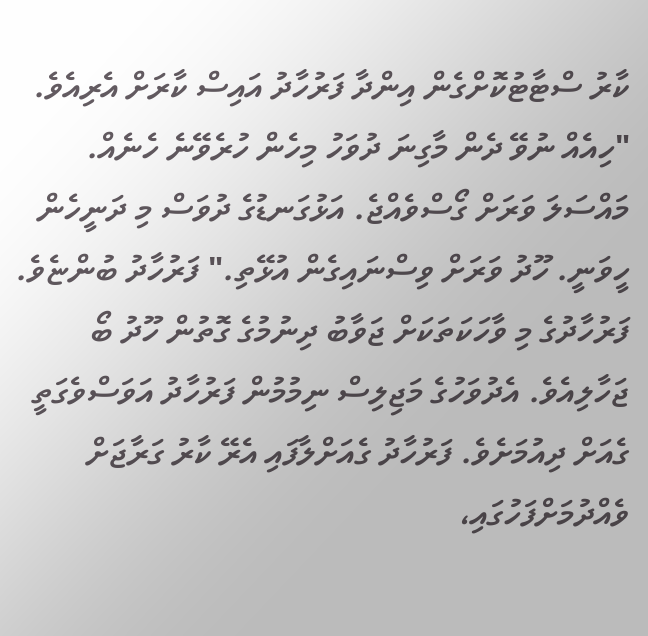ކާރު ސްޓާޓުކޮށްގެން އިންދާ ފަރުހާދު އައިސް ކާރަށް އެރިއެވެ. "ހިއެއް ނުވޭ ދެން މާގިނަ ދުވަހު މިހެން ހުރެވޭނެ ހެނެއް. މައްސަލަ ވަރަށް ގޯސްވެއްޖެ. އަޅުގަނޑުގެ ދުވަސް މި ދަނީހެން ހީވަނީ. ހޫދު ވަރަށް ވިސްނައިގެން އުޅޭތި." ފަރުހާދު ބުންޏެވެ. ފަރުހާދުގެ މި ވާހަކަތަކަށް ޖަވާބު ދިނުމުގެ ގޮތުން ހޫދު ބޯ ޖަހާލިއެވެ. އެދުވަހުގެ މަޖިލިސް ނިމުމުން ފަރުހާދު އަވަސްވެގަތީ ގެއަށް ދިއުމަށެވެ. ފަރުހާދު ގެއަށްލާފައި އެރޭ ކާރު ގަރާޖަށް ވެއްދުމަށްފަހުގައި،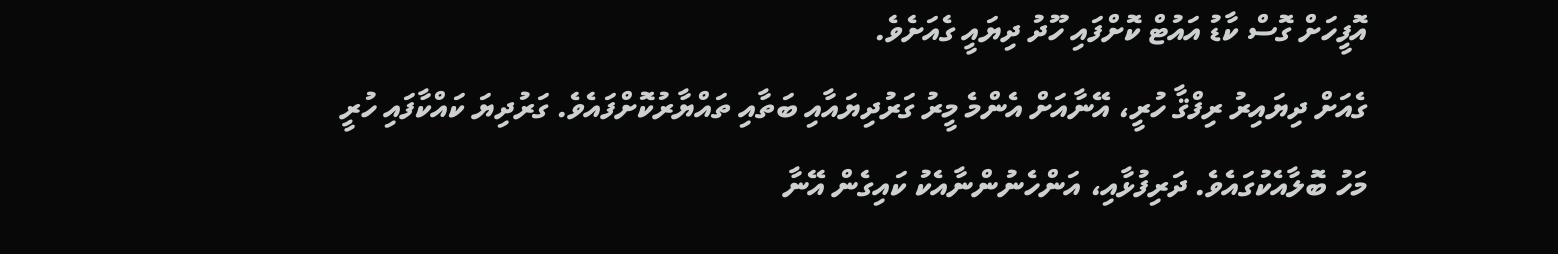އޮފީހަށް ގޮސް ކާޑު އައުޓް ކޮށްފައި ހޫދު ދިޔައީ ގެއަށެވެ.
ގެއަށް ދިޔައިރު ރިފްޤާ ހުރީ، އޭނާއަށް އެންމެ މީރު ގަރުދިޔައާއި ބަތާއި ތައްޔާރުކޮށްފައެވެ. ގަރުދިޔަ ކައްކާފައި ހުރީ މަހު ބޮލާއެކުގައެވެ. ދަރިފުޅާއި، އަންހެނުންނާއެކު ކައިގެން އޭނާ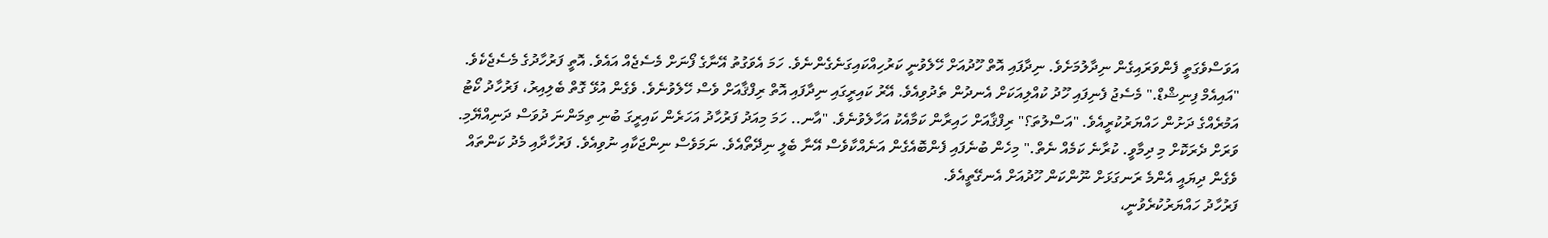އަވަސްވެގަތީ ފެންވަރައިގެން ނިދާލުމަށެވެ. ނިދާފައި އޮތް ހޫދުއަށް ހޭލެވުނީ ކަރުހިއްކައިގަނެގެންނެވެ. ހަމަ އެވަގުތު އޭނާގެ ފޯނަށް މެސެޖެއް އައެވެ. އޮތީ ފަރުހާދުގެ މެސެޖެކެވެ. "އައިއެމް ފިނިޝްޑް." މެސެޖު ފެނިފައި ހޫދު ކުއްލިއަކަށް އެނދުން ތެދުވިއެވެ. އޭރު ކައިރީގައި ނިދާފައި އޮތް ރިފްޤާއަށް ވެސް ހޭލެވުނެވެ. ވެގެން އުޅޭ ގޮތް ބެލިއިރު، ފަރުހާދު ކޯޓު އަމުރެއްގެ ދަށުން ހައްޔަރުކުރީއެވެ. "އަސްލުތަ؟" ރިފްޤާއަށް ހައިރާން ކަމާއެކު އަހާލެވުނެވެ. "އާނ.. ހަމަ މިއަދު ފަރުހާދު އަހަރެން ކައިރީގަ ބުނި ތިމަންނަ ދުވަސް ދަނިއްޔޭމި. ވަރަށް ދެރަކޮށް މި ދިމާވީ. ކުރާނެ ކަމެއް ނެތް." މިހެން ބުނެފައި ފެންބޮއެގެން އަނެއްކާވެސް އޭނާ ބެލީ ނިދޭތޯއެވެ. ނަމަވެސް ނިންޖަކާއި ނުވިއެވެ. ފަރުހާދާއި މެދު ކަންތައް ވެގެން ދިޔައީ އެންމެ ރަނގަޅަށް ނޫންކަން ހޫދުއަށް އެނގޭތީއެވެ.
ފަރުހާދު ހައްޔަރުކުރެވުނީ،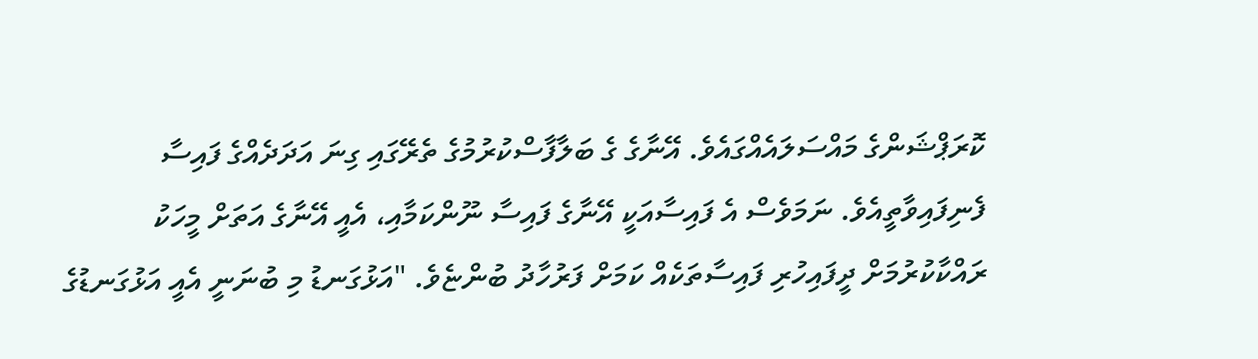ކޮރަޕްޝަންގެ މައްސަލައެއްގައެވެ. އޭނާގެ ގެ ބަލާފާސްކުރުމުގެ ތެރޭގައި ގިނަ އަދަދެއްގެ ފައިސާ ފެނިފައިވާތީއެވެ. ނަމަވެސް އެ ފައިސާއަކީ އޭނާގެ ފައިސާ ނޫންކަމާއި، އެއީ އޭނާގެ އަތަށް މީހަކު ރައްކާކުރުމަށް ދީފައިހުރި ފައިސާތަކެއް ކަމަށް ފަރުހާދު ބުންޏެވެ. "އަޅުގަނޑު މި ބުނަނީ އެއީ އަޅުގަނޑުގެ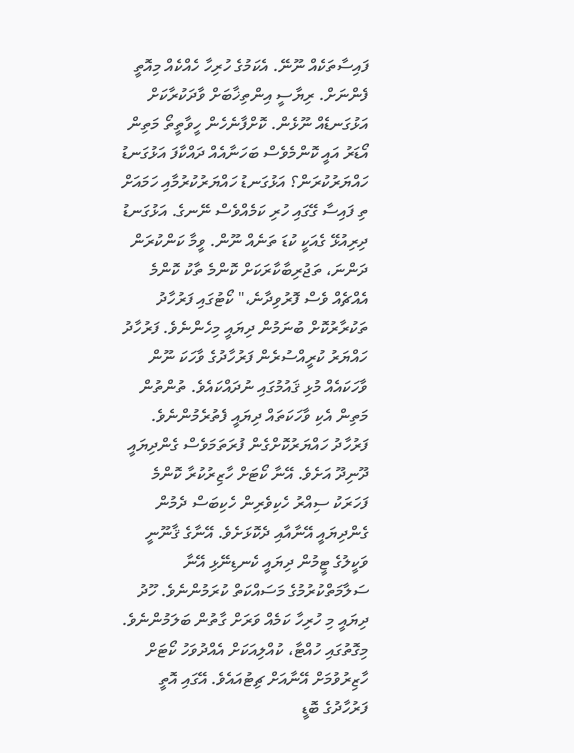ފައިސާތަކެއް ނޫނޭ. އެކަމުގެ ހުރިހާ ހެއްކެއް މިއޮތީ ފެންނަށް. ރިޔާސީ އިންތިޚާބަށް ވާދަކުރާކަށް އަޅުގަނޑެއް ނޫޅެން. ކޮށްފާނެހެން ހީވާތީތޯ މަތިން އޯޑަރު އައީ ކޮންމެވެސް ބަހަނާއެއް ދައްކާފަ އަޅުގަނޑު ހައްޔަރުކުރަން؟ އަޅުގަނޑު ހައްޔަރުކުރުމާއި ހަމައަށް ތި ފައިސާ ގޭގައި ހުރި ކަމެއްވެސް ނޭނގެ. އަޅުގަނޑު ދިރިއުޅޭ ގެއަކީ ކުޑަ ތަނެއް ނޫން. ވީމާ ކަންކުރަން ދަންނަ، ތަޖުރިބާކާރަކަށް ކޮންމެ ތާކު ކޮންމެ އެއްޗެއް ވެސް ފޮރުވިދާނެ،" ކޯޓުގައި ފަރުހާދު ތަކުރާރުކޮށް ބުނަމުން ދިޔައީ މިހެންނެވެ. ފަރުހާދު ހައްޔަރު ކުރީއްސުރެން ފަރުހާދުގެ ވާހަކަ ނޫން ވާހަކައެއް މުޅި ޤައުމުގައި ނުދައްކައެވެ. ތުންތުން މަތިން އެކި ވާހަކަތައް ދިޔައީ ފެތުރެމުންނެވެ. ފަރުހާދު ހައްޔަރުކޮށްގެން ފުރަތަމަވެސް ގެންދިޔައީ ދޫނިދޫ އަށެވެ. އޭނާ ކޯޓަށް ހާޒިރުކުރާ ކޮންމެ ފަހަރަކު ސިއްރު ހެކިވެރިން ހެކިބަސް ދެމުން ގެންދިޔައީ އޭނާއާއި ދެކޮޅަށެވެ. އޭނާގެ ޤާނޫނީ ވަކީލުގެ ޓީމުން ދިޔައީ ކެނޑިނޭޅި އޭނާ ސަލާމަތްކުރުމުގެ މަސައްކަތް ކުރަމުންނެވެ. ހޫދު ދިޔައީ މި ހުރިހާ ކަމެއް ވަރަށް ގާތުން ބަލަމުންނެވެ.
މިގޮތުގައި ހުއްޓާ، ކުއްލިއަކަށް އެއްދުވަހު ކޯޓަށް ހާޒިރުވުމަށް އޭނާއަށް ޗިޓުއައެވެ. އޭގައި އޮތީ ފަރުހާދުގެ ބޮޑީ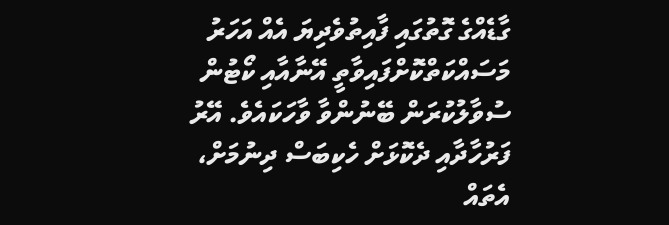ގާޑެއްގެ ގޮތުގައި ފާއިތުވެދިޔަ އެއް އަހަރު މަސައްކަތްކޮށްފައިވާތީ އޭނާއާއި ކޯޓުން ސުވާލުކުރަން ބޭނުންވާ ވާހަކައެވެ. އޭރު ފަރުހާދާއި ދެކޮޅަށް ހެކިބަސް ދިނުމަށް، އެތައް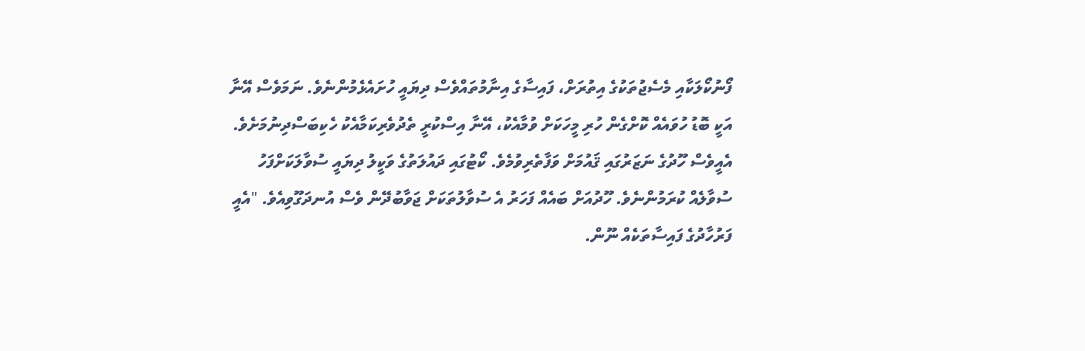ފޯނުކޯލަކާއި މެސެޖުތަކުގެ އިތުރަށް، ފައިސާގެ އިނާމުތައްވެސް ދިޔައީ ހުށައެޅެމުންނެވެ. ނަމަވެސް އޭނާ އަކީ ބޮޑު ހުވައެއް ކޮށްގެން ހުރި މީހަކަށް ވުމާއެކު، އޭނާ އިސްކުރީ ތެދުވެރިކަމާއެކު ހެކިބަސްދިނުމަށެވެ. އެއީވެސް ހޫދުގެ ނަޒަރުގައި ޤައުމަށް ވަފާތެރިވުމެވެ. ކޯޓުގައި ދައުލަތުގެ ވަކީލު ދިޔައީ ސުވާލަކަށްފަހު ސުވާލެއް ކުރަމުންނެވެ. ހޫދުއަށް ބައެއް ފަހަރު އެ ސުވާލުތަކަށް ޖަވާބުދޭން ވެސް އުނދަގޫވިއެވެ. "އެއީ ފަރުހާދުގެ ފައިސާތަކެއް ނޫން.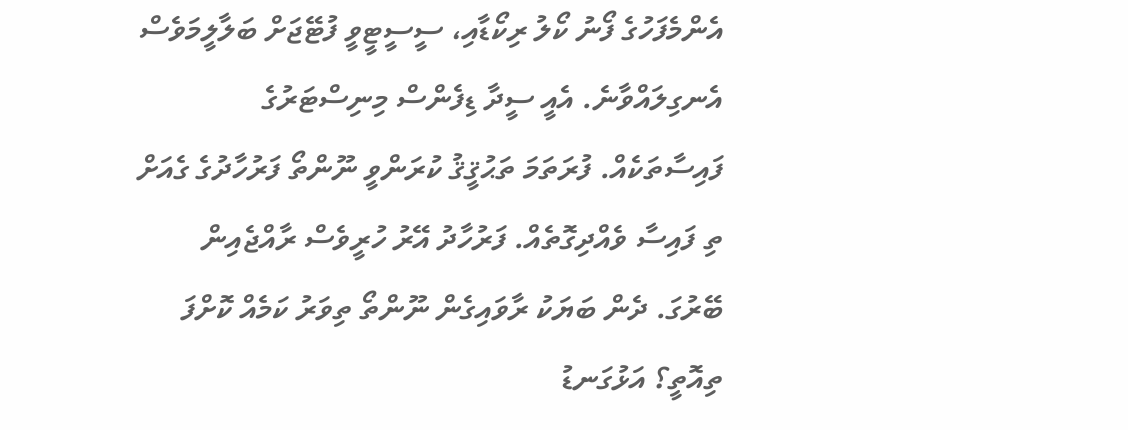އެންމެފަހުގެ ފޯނު ކޯލު ރިކޯޑާއި، ސީސީޓީވީ ފުޓޭޖަށް ބަލާލީމަވެސް އެނގިލައްވާނެ. އެއީ ސީދާ ޑިފެންސް މިނިސްޓަރުގެ ފައިސާތަކެއް. ފުރަތަމަ ތަޙުޤީޤު ކުރަންވީ ނޫންތޯ ފަރުހާދުގެ ގެއަށް ތި ފައިސާ ވެއްދިގޮތެއް. ފަރުހާދު އޭރު ހުރީވެސް ރާއްޖެއިން ބޭރުގަ. ދެން ބަޔަކު ރާވައިގެން ނޫންތޯ ތިވަރު ކަމެއް ކޮށްފަ ތިއޮތީ؟ އަޅުގަނޑު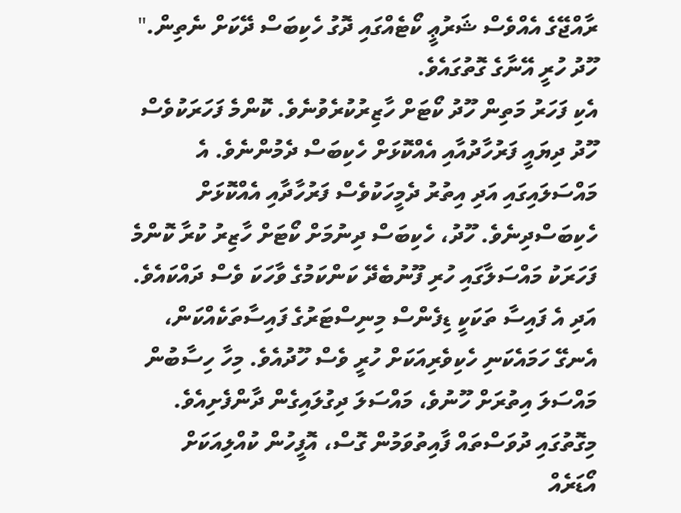ރާއްޖޭގެ އެއްވެސް ޝަރުޢީ ކޯޓެއްގައި ދޮގު ހެކިބަސް ދޭކަށް ނެތިން." ހޫދު ހުރީ އޭނާގެ ގޮތުގައެވެ.
އެކި ފަހަރު މަތިން ހޫދު ކޯޓަށް ހާޒިރުކުރެވުނެވެ. ކޮންމެ ފަހަރަކުވެސް ހޫދު ދިޔައީ ފަރުހާދުއާއި އެއްކޮޅަށް ހެކިބަސް ދެމުންނެވެ. އެ މައްސަލައިގައި އަދި އިތުރު ދެމީހަކުވެސް ފަރުހާދާއި އެއްކޮޅަށް ހެކިބަސްދިނެވެ. ހޫދު، ހެކިބަސް ދިނުމަށް ކޯޓަށް ހާޒިރު ކުރާ ކޮންމެ ފަހަރަކު މައްސަލާގައި ހުރި ފޫނުބެދޭ ކަންކަމުގެ ވާހަކަ ވެސް ދައްކައެވެ. އަދި އެ ފައިސާ ތަކަކީ ޑިފެންސް މިނިސްޓަރުގެ ފައިސާތަކެއްކަން، އެނގޭ ހަމައެކަނި ހެކިވެރިއަކަށް ހުރީ ވެސް ހޫދުއެވެ. މިހާ ހިސާބުން މައްސަލަ އިތުރަށް ހޫނުވެ، މައްސަލަ ދިގުލައިގެން ދާންފެށިއެވެ. މިގޮތުގައި ދުވަސްތައް ފާއިތުވަމުން ގޮސް، އޮފީހުން ކުއްލިއަކަށް އޯޑަރެއް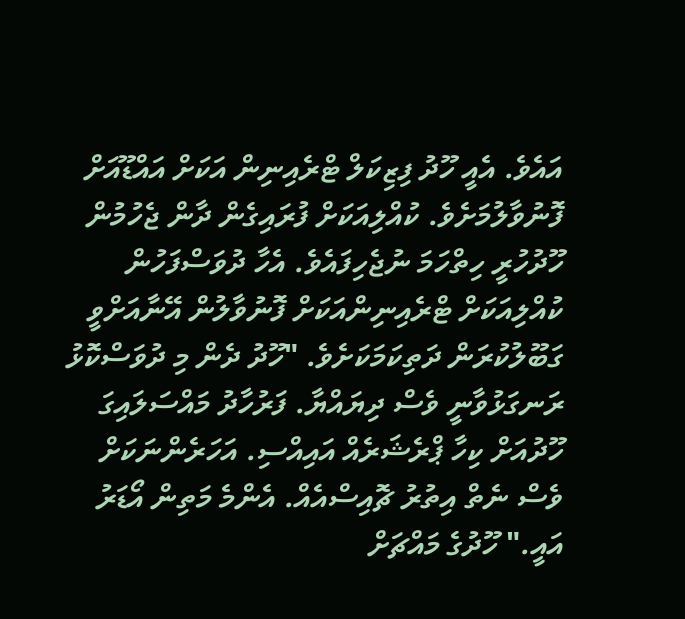އައެވެ. އެއީ ހޫދު ފިޒިކަލް ޓްރެއިނިން އަކަށް އައްޑޫއަށް ފޮނުވާލުމަށެވެ. ކުއްލިއަކަށް ފުރައިގެން ދާން ޖެހުމުން ހޫދުހުރީ ހިތްހަމަ ނުޖެހިފައެވެ. އެހާ ދުވަސްފަހުން ކުއްލިއަކަށް ޓްރެއިނިންއަކަށް ފޮނުވާލުން އޭނާއަށްވީ ގަބޫލުކުރަން ދަތިކަމަކަށެވެ. "ހޫދު ދެން މި ދުވަސްކޮޅު ރަނގަޅުވާނީ ވެސް ދިޔައްޔާ. ފަރުހާދު މައްސަލައިގަ ހޫދުއަށް ކިހާ ޕްރެޝަރެއް އައިއްސި. އަހަރެންނަކަށް ވެސް ނެތް އިތުރު ޗޮއިސްއެއް. އެންމެ މަތިން އޯޑަރު އައީ." ހޫދުގެ މައްޗަށް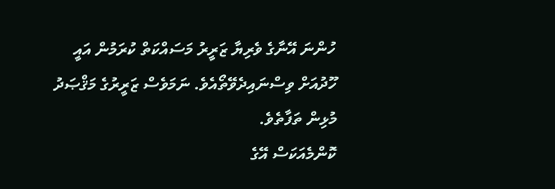ހުންނަ އޭނާގެ ވެރިޔާ ޒަރީރު މަސައްކަތް ކުރަމުން އައީ ހޫދުއަށް ވިސްނައިދެވޭތޯއެވެ. ނަމަވެސް ޒަރީރުގެ މަޤްޞަދު މުޅިން ތަފާތެވެ.
ކޮންމެއަކަސް އޭގެ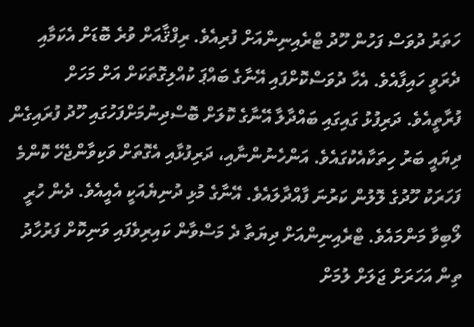ހަތަރު ދުވަސް ފަހުން ހޫދު ޓްރެއިނިންއަށް ފުރިއެވެ. ރިފްޤާއަށް ވުރެ ބޮޑަށް އެކަމާއި ދެރަވީ ހައިފާއެވެ. އެހާ ދުވަސްކޮށްފައި އޭނާގެ ބައްޕަ ކުއްލިގޮތަކަށް އަށް މަހަށް ފުރާތީއެވެ. ދަރިފުޅު ގައިގައި ބައްދާލާ އޭނާގެ ކޮލަށް ބޮސްދިނުމަށްފަހުގައި ހޫދު ފުރައިގެން ދިޔައީ ބަރު ހިތަކާއެކުގައެވެ. އަންހެނުންނާއި، ދަރިފުޅާއި އެގޮތަށް ވަކިވާންޖެހޭ ކޮންމެ ފަހަރަކު ހޫދުގެ ލޮލުން ކަރުނަ ފާއްދާލައެވެ. އޭނާގެ މުޅި ދުނިޔެއަކީ އެއީއެވެ. ދެން ހުރީ ލޯބިވާ މަންމައެވެ. ޓްރެއިނިންއަށް ދިޔަތާ ދެ މަސްވާން ކައިރިވެފައި ވަނިކޮށް ފަރުހާދު ތިން އަހަރަށް ޖަލަށް ލުމަށް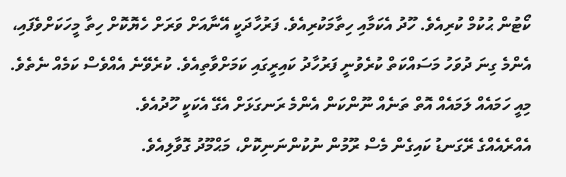ކޯޓުން ޙުކުމް ކުރިއެވެ. ހޫދު އެކަމާއި ހިތާމަކުރިއެވެ. ފަރުހާދަކީ އޭނާއަށް ވަރަށް ހެޔޮކޮށް ހިތާ މީހަކަށްވެފައި، އެންމެ ގިނަ ދުވަހު މަސައްކަތް ކުރެވުނީ ފަރުހާދު ކައިރީގައި ކަމަށްވާތިއެވެ. ކުރެވޭނެ އެއްވެސް ކަމެއް ނެތެވެ. މިއީ ހަމައެއް ލަމައެއް އޮތް ތަނެއް ނޫންކަން އެންމެ ރަނގަޅަށް އެގޭ އެކަކީ ހޫދުއެވެ.
އެއްރެއެއްގެ ރޭގަނޑު ކައިގެން މެސް ރޫމުން ނުކުންނަނިކޮށް، މަޙްމޫދު ގޮވާލިއެވެ.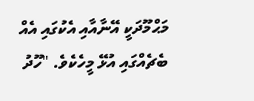މަޙްމޫދަކީ އޭނާއާއި އެކުގައި އެއް ބެޗެއްގައި އުޅޭ މީހެކެވެ. "ހޫދު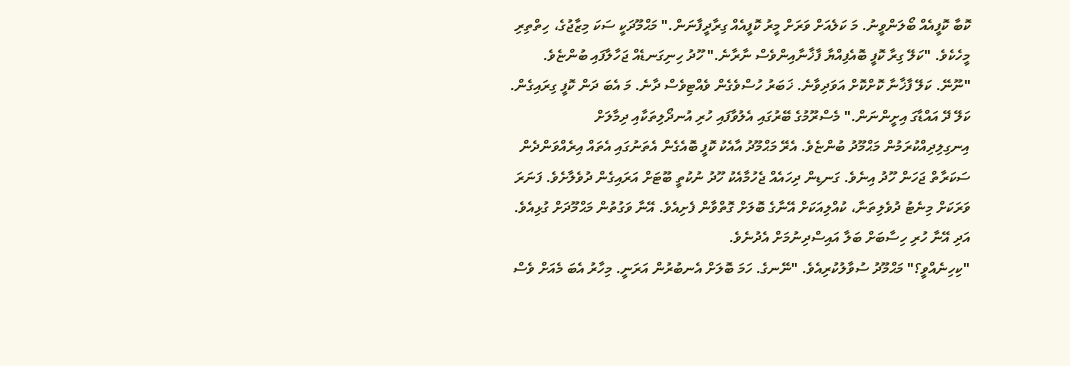ކޮބާ ކޮފީއެއް ބޯލަންވީނު. މަ ކަލެއަށް ވަރަށް މީރު ކޮފީއެއް ގިރާދީފާނަން." މަޙްމޫދަކީ ސަކަ މިޒާޖުގެ، ހިތްތިރި މީހެކެވެ. "ކަލޭ ގިރާ ކޮފީ ބޮއެފިއްޔާ ފާޚާނާއިންވެސް ނާރާނެ." ހޫދު ހިނިގަނޑެއް ޖަހާލާފައި ބުންޏެވެ. "ނޫނޭ. ކަލޭ ފާޚާނާ ކޮށްކޮށް އަވަދިވާނެ. ޚަބަރު ހުސްވެގެން ވެއްޓިވެސް ދާނެ. މަ އެބަ ދަން ކޮފީ ގިރައިގެން. ކަލޭ ދޭ އައްޑާގަ އިށީންނަން." މެސްރޫމުގެ ބޭރުގައި އެލުވާފައި ހުރި އުނދޯލިތަކާއި ދިމާލަށް އިނގިލިދިއްކުރަމުން މަޙްމޫދު ބުންޏެވެ. އެރޭ މަޙްމޫދު އާއެކު ކޮފީ ބޮއެގެން އެތަނުގައި އެތައް އިރެއްވަންދެން ސަކަރާތް ޖަހަން ހޫދު އިނެވެ. ގަނޑިން ދިހައެއް ޖެހުމާއެކު ހޫދު ނުކުތީ ބޫޓަށް އަރައިގެން ދުވެލާށެވެ. ފަނަރަ ވަރަކަށް މިނެޓު ދުވެލިތަނާ، ކުއްލިއަކަށް އޭނާގެ ބޮލަށް ގޮތްވާން ފެށިއެވެ. އޭނާ ވަގުތުން މަޙްމޫދަށް ގުޅިއެވެ. އަދި އޭނާ ހުރި ހިސާބަށް ބަލާ އައިސްދިނުމަށް އެދުނެވެ.
"ކިހިނެއްވީ؟" މަޙްމޫދު ސުވާލުކުރިއެވެ. "ނޭނގެ. ހަމަ ބޮލަށް އެނބުރުން އަރަނީ. މިހާރު އެބަ މެއަށް ވެސް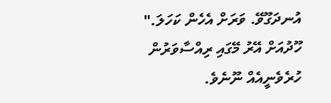އުނދަގޫވޭ. ވަރަށް އެހެން ކަހަލަ." ހޫދުއަށް އޭރު މޭގައި ރިއްސާވަރުން ހުރެވެނީއެއް ނޫނެވެ.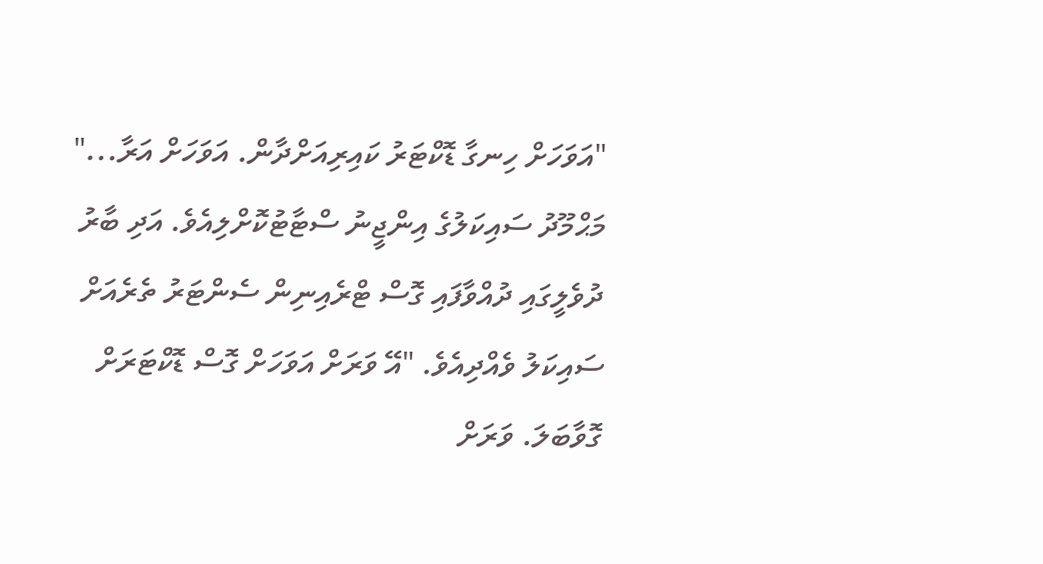"އަވަހަށް ހިނގާ ޑޮކްޓަރު ކައިރިއަށްދާން. އަވަހަށް އަރާ..." މަޙްމޫދު ސައިކަލުގެ އިންޖީނު ސްޓާޓުކޮށްލިއެވެ. އަދި ބާރު ދުވެލީގައި ދުއްވާފައި ގޮސް ޓްރެއިނިން ސެންޓަރު ތެރެއަށް ސައިކަލު ވެއްދިއެވެ. "އޭ ވަރަށް އަވަހަށް ގޮސް ޑޮކްޓަރަށް ގޮވާބަލަ. ވަރަށް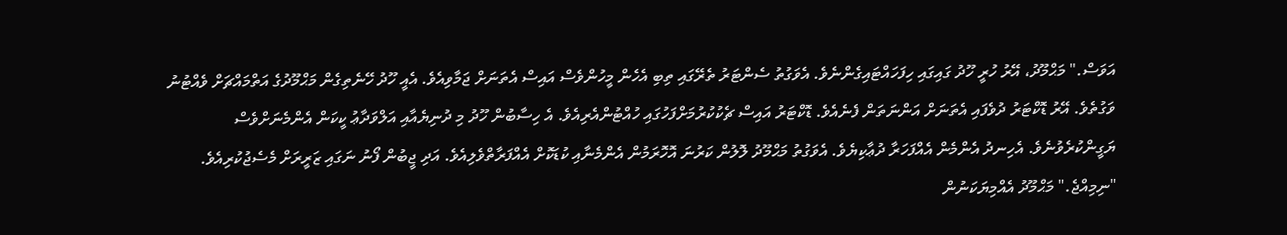އަވަސް." މަޙްމޫދު، އޭރު ހުރީ ހޫދު ގައިގައި ހިފަހައްޓައިގެންނެވެ. އެވަގުތު ސެންޓަރު ތެރޭގައި ތިބި އެހެން މީހުންވެސް އައިސް އެތަނަށް ޖަމާވިއެވެ. އެއީ ހޫދު ހޭނެތިގެން މަޙްމޫދުގެ އަތްމައްޗަށް ވެއްޓުނު ވަގުތެވެ. އޭރު ޑޮކްޓަރު ދުވެފައި އެތަނަށް އަންނަތަން ފެނެއެވެ. ޑޮކްޓަރު އައިސް ޗެކުކުރުމަށްފަހުގައި ހުއްޓުންއެރިއެވެ. އެ ހިސާބުން ހޫދު މި ދުނިޔެއާއި އަލްވަދާޢު ކީކަން އެންމެނަށްވެސް ޔަގީންކުރެވުނެވެ. އެހިނދު އެންމެން އެއްފަހަރާ ދުޢާކިޔެވެ. އެވަގުތު މަޙްމޫދު ލޮލުން ކަރުނަ އޮހޮރަމުން އެންމެނާއި ކުޑަކޮށް އެއްފަރާތްވެލިއެވެ. އަދި ޖީބުން ފޯނު ނަގައި ޒަރީރަށް މެސެޖުކުރިއެވެ. "ނިމިއްޖެ." މަޙްމޫދު އެއްމިޔަކަނުން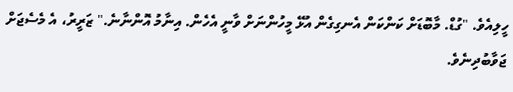ހީލިއެވެ. "ގުޑް. މާބޮޑަށް ކަންކަން އެނގިގެން އުޅޭ މީހުންނަށް ވާނީ އެހެން. އިނާމު އޮންނާނެ." ޒަރީރު، އެ މެސެޖަށް ޖަވާބުދިނެވެ.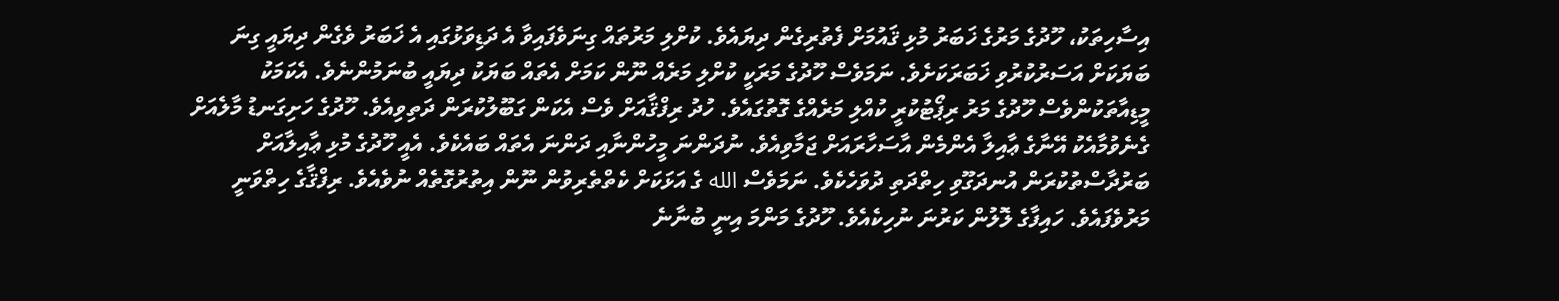އިސާހިތަކު، ހޫދުގެ މަރުގެ ޚަބަރު މުޅި ޤައުމަށް ފެތުރިގެން ދިޔައެވެ. ކުށްލި މަރުތައް ގިނަވެފައިވާ އެ ދަޑިވަޅުގައި އެ ޚަބަރު ވެގެން ދިޔައީ ގިނަ ބަޔަކަށް އަސަރުކުރުވި ޚަބަރަކަށެވެ. ނަމަވެސް ހޫދުގެ މަރަކީ ކުށްލި މަރެއް ނޫން ކަމަށް އެތައް ބަޔަކު ދިޔައީ ބުނަމުންނެވެ. އެކަމަކު މީޑިއާތަކުންވެސް ހޫދުގެ މަރު ރިޕޯޓުކުރީ ކުއްލި މަރެއްގެ ގޮތުގައެވެ. ހުދު ރިފްޤާއަށް ވެސް އެކަން ގަބޫލުކުރަން ދަތިވިއެވެ. ހޫދުގެ ހަށިގަނޑު މާލެއަށް ގެނެވުމާއެކު އޭނާގެ ޢާއިލާ އެންމެން އާސަހާރައަށް ޖަމާވިއެވެ. ނުދަންނަ މީހުންނާއި ދަންނަ އެތައް ބައެކެވެ. އެއީ ހޫދުގެ މުޅި ޢާއިލާއަށް ބަރުދާސްތުކުރަން އުނދަގޫވި ހިތްދަތި ދުވަހެކެވެ. ނަމަވެސް الله ގެ އަޅަކަށް ކެތްތެރިވުން ނޫން އިތުރުގޮތެއް ނުވެއެވެ. ރިފްޤާގެ ހިތްވަނީ މަރުވެފައެވެ. ހައިފާގެ ލޮލުން ކަރުނަ ނުހިކެއެވެ. ހޫދުގެ މަންމަ އިނީ ބުނާނެ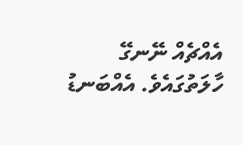އެއްޗެއް ނޭނގޭ ހާލަތުގައެވެ. އެއްބަނޑު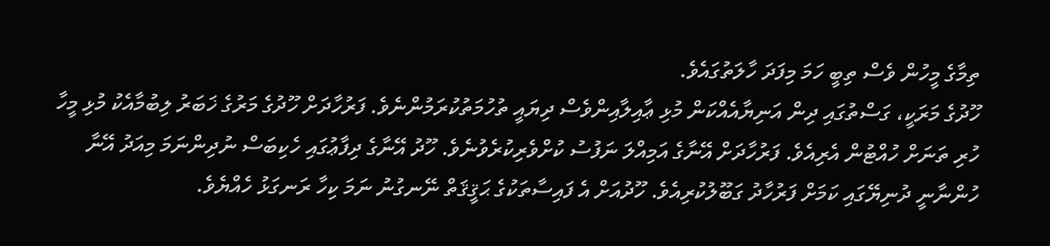ތިމާގެ މީހުން ވެސް ތިބީ ހަމަ މިފަދަ ހާލަތުގައެވެ.
ހޫދުގެ މަރަކީ، ގަސްތުގައި ދިން އަނިޔާއެއްކަން މުޅި ޢާއިލާއިންވެސް ދިޔައީ ތުހުމަތުކުރަމުންނެވެ. ފަރުހާދަށް ހޫދުގެ މަރުގެ ޚަބަރު ލިބުމާއެކު މުޅި މީހާ ހުރި ތަނަށް ހުއްޓުން އެރިއެވެ. ފަރުހާދަށް އޭނާގެ އަމިއްލަ ނަފުސު ކުށްވެރިކުރެވުނެވެ. ހޫދު އޭނާގެ ދިފާޢުގައި ހެކިބަސް ނުދިންނަމަ މިއަދު އޭނާ ހުންނާނީ ދުނިޔޭގައި ކަމަށް ފަރުހާދު ގަބޫލުކުރިއެވެ. ހޫދުއަށް އެ ފައިސާތަކުގެ ޙަޤީޤަތް ނޭނގުނު ނަމަ ކިހާ ރަނގަޅު ހެއްޔެވެ.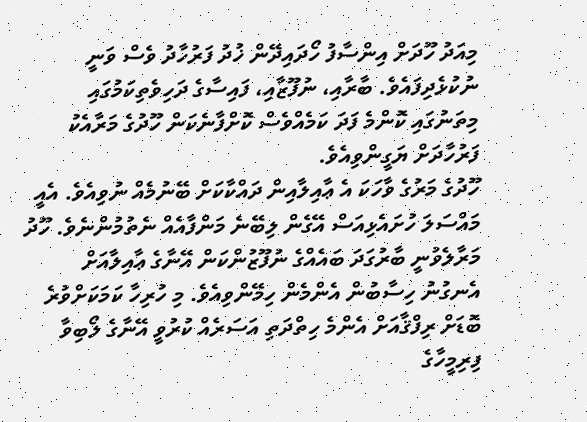މިއަދު ހޫދަށް އިންސާފު ހޯދައިދޭން ޚުދު ފަރުހާދު ވެސް ވަނީ ނުކުޅެދިފައެވެ. ބާރާއި، ނުފޫޒާއި، ފައިސާގެ ދަހިވެތިކަމުގައި މިތަނުގައި ކޮންމެ ފަދަ ކަމެއްވެސް ކޮށްފާނެކަން ހޫދުގެ މަރާއެކު ފަރުހާދަށް ޔަގީންވިއެވެ.
ހޫދުގެ މަރުގެ ވާހަކަ އެ ޢާއިލާއިން ދައްކާކަށް ބޭނުމެއް ނުވިއެވެ. އެއީ މައްސަލަ ހުށައެޅިއަސް އޭގެން ލިބޭނެ މަންފާއެއް ނެތުމުންނެވެ. ހޫދު މަރާލެވުނީ ބާރުގަދަ ބައެއްގެ ނުފޫޒުންކަން އޭނާގެ ޢާއިލާއަށް އެނގުނު ހިސާބުން އެންމެން ހިމޭންވިއެވެ. މި ހުރިހާ ކަމަކަށްވުރެ ބޮޑަށް ރިފްޤާއަށް އެންމެ ހިތްދަތި އަސަރެއް ކުރުވީ އޭނާގެ ލޯބިވާ ފިރިމީހާގެ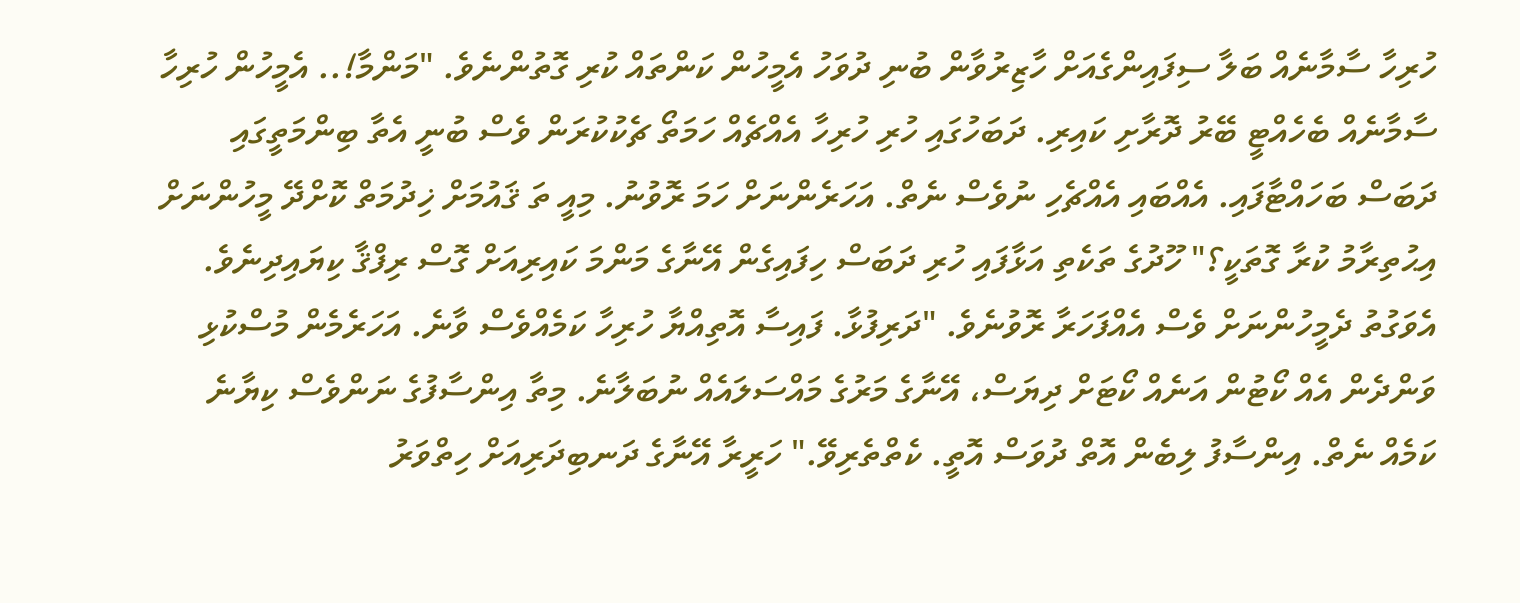ހުރިހާ ސާމާނެއް ބަލާ ސިފައިންގެއަށް ހާޒިރުވާން ބުނި ދުވަހު އެމީހުން ކަންތައް ކުރި ގޮތުންނެވެ. "މަންމާ!.. އެމީހުން ހުރިހާ ސާމާނެއް ބެހެއްޓީ ބޭރު ދޮރާށި ކައިރި. ދަބަހުގައި ހުރި ހުރިހާ އެއްޗެއް ހަމަތޯ ޗެކުކުރަން ވެސް ބުނީ އެތާ ބިންމަތީގައި ދަބަސް ބަހައްޓާފައި. އެއްބައި އެއްޗެހި ނުވެސް ނެތް. އަހަރެންނަށް ހަމަ ރޮވުނު. މިއީ ތަ ޤައުމަށް ޚިދުމަތް ކޮށްދޭ މީހުންނަށް އިޙުތިރާމު ކުރާ ގޮތަކީ؟" ހޫދުގެ ތަކެތި އަޅާފައި ހުރި ދަބަސް ހިފައިގެން އޭނާގެ މަންމަ ކައިރިއަށް ގޮސް ރިފްޤާ ކިޔައިދިނެވެ. އެވަގުތު ދެމީހުންނަށް ވެސް އެއްފަހަރާ ރޮވުނެވެ. "ދަރިފުޅާ. ފައިސާ އޮތިއްޔާ ހުރިހާ ކަމެއްވެސް ވާނެ. އަހަރެމެން މުސްކުޅި ވަންދެން އެއް ކޯޓުން އަނެއް ކޯޓަށް ދިޔަސް، އޭނާގެ މަރުގެ މައްސަލައެއް ނުބަލާނެ. މިތާ އިންސާފުގެ ނަންވެސް ކިޔާނެ ކަމެއް ނެތް. އިންސާފު ލިބެން އޮތް ދުވަސް އޮތީ. ކެތްތެރިވޭ." ހަރީރާ އޭނާގެ ދަނބިދަރިއަށް ހިތްވަރު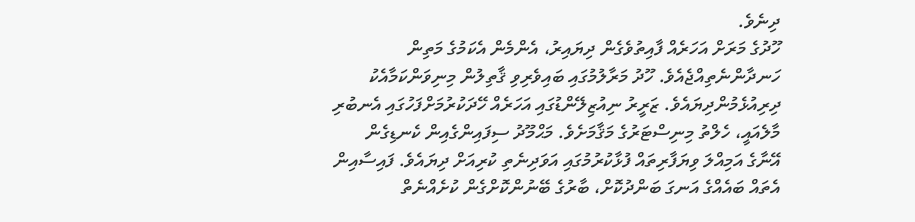ދިނެވެ.
ހޫދުގެ މަރަށް އަހަރެއް ފާއިތުވެގެން ދިޔައިރު، އެންމެން އެކަމުގެ މަތިން ހަނދާންނެތިއްޖެއެވެ. ހޫދު މަރާލުމުގައި ބައިވެރިވި ޤާތިލުން މިނިވަންކަމާއެކު ދިރިއުޅެމުންދިޔައެވެ. ޒަރީރު ނިއުޒިލޭންޑުގައި އަހަރެއް ހޭދަކުރުމަށްފަހުގައި އެނބުރި މާލެއައީ، ހެލްތު މިނިސްޓަރުގެ މަޤާމަށެވެ. މަޙްމޫދު ސިފައިންގެއިން ކެނޑިގެން އޭނާގެ އަމިއްލަ ވިޔަފާރިތައް ފުޅާކުރުމުގައި އަވަދިނެތި ކުރިއަށް ދިޔައެވެ. ފައިސާއިން އެތައް ބައެއްގެ އަނގަ ބަންދުކޮށް، ބާރުގެ ބޭނުންކޮށްގެން ކުށެއްނެތް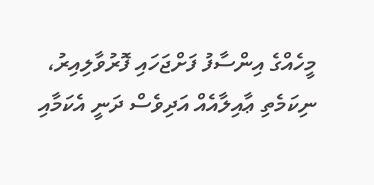މީހެއްގެ އިންސާފު ފަށްޖަހައި ފޮރުވާލިއިރު، ނިކަމެތި ޢާއިލާއެއް އަދިވެސް ދަނީ އެކަމާއި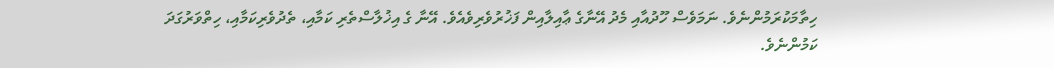ހިތާމަކުރަމުންނެވެ. ނަމަވެސް ހޫދުއާއި މެދު އޭނާގެ ޢާއިލާއިން ފަޚުރުވެރިވެއެވެ. އޭނާ ގެ އިޚުލާސްތެރި ކަމާއި، ތެދުވެރިކަމާއި، ހިތްވަރުގަދަ ކަމުންނެވެ.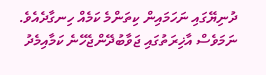ދުނިޔޭގައި ނަހަމައިން ކިތަންމެ ކަމެއް ހިނގާދެއެވެ. ނަމަވެސް އާޚިރަތުގައި ޖަވާބުދޭންޖެހޭނެ ކަމާއިމެދު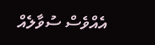އެއްވެސް ސުވާލެއް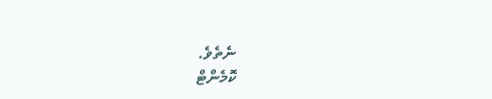ނެތެވެ.
ކޮމެންޓް